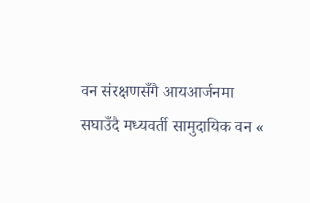वन संरक्षणसँगै आयआर्जनमा सघाउँदै मध्यवर्ती सामुदायिक वन «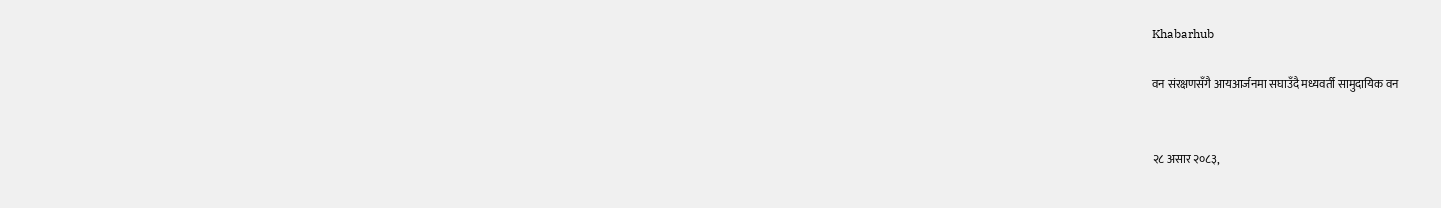Khabarhub

वन संरक्षणसँगै आयआर्जनमा सघाउँदै मध्यवर्ती सामुदायिक वन


२८ असार २०८३,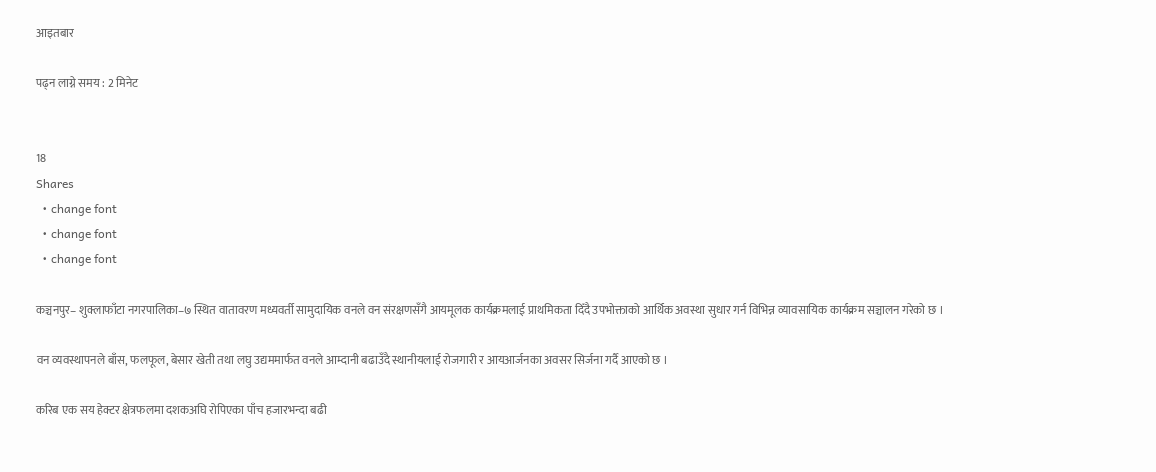आइतबार

पढ्न लाग्ने समय : 2 मिनेट


18
Shares
  • change font
  • change font
  • change font

कञ्चनपुर– शुक्लाफाँटा नगरपालिका–७ स्थित वातावरण मध्यवर्ती सामुदायिक वनले वन संरक्षणसँगै आयमूलक कार्यक्रमलाई प्राथमिकता दिँदै उपभोक्ताको आर्थिक अवस्था सुधार गर्न विभिन्न व्यावसायिक कार्यक्रम सञ्चालन गरेको छ ।

वन व्यवस्थापनले बाँस, फलफूल, बेसार खेती तथा लघु उद्यममार्फत वनले आम्दानी बढाउँदै स्थानीयलाई रोजगारी र आयआर्जनका अवसर सिर्जना गर्दै आएको छ ।

करिब एक सय हेक्टर क्षेत्रफलमा दशकअघि रोपिएका पाँच हजारभन्दा बढी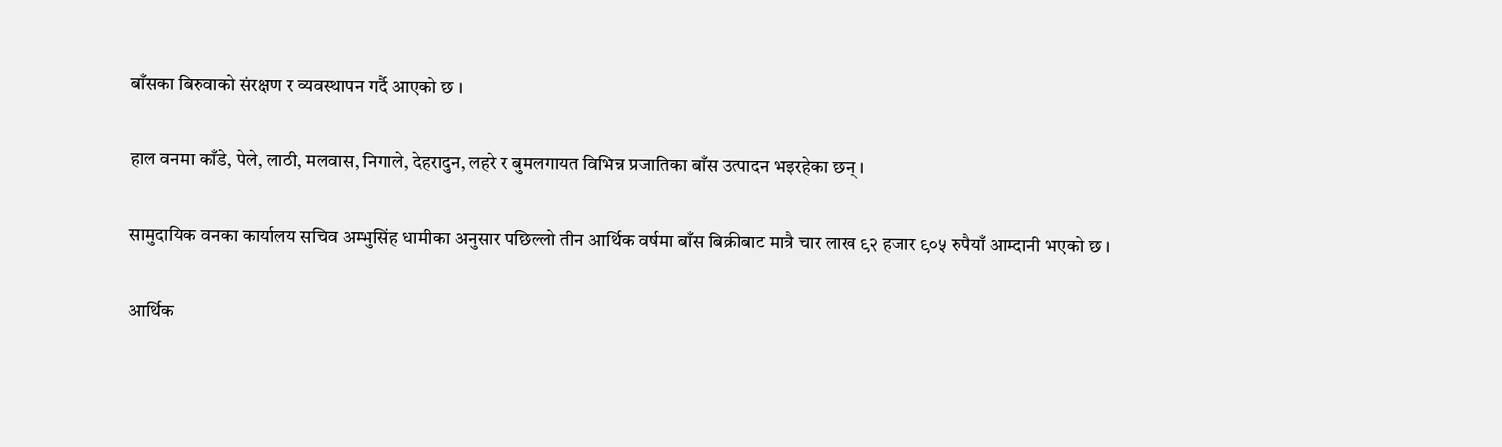बाँसका बिरुवाको संरक्षण र व्यवस्थापन गर्दै आएको छ ।

हाल वनमा काँडे, पेले, लाठी, मलवास, निगाले, देहरादुन, लहरे र बुमलगायत विभिन्न प्रजातिका बाँस उत्पादन भइरहेका छन् ।

सामुदायिक वनका कार्यालय सचिव अम्भुसिंह धामीका अनुसार पछिल्लो तीन आर्थिक वर्षमा बाँस बिक्रीबाट मात्रै चार लाख ९२ हजार ९०५ रुपैयाँ आम्दानी भएको छ ।

आर्थिक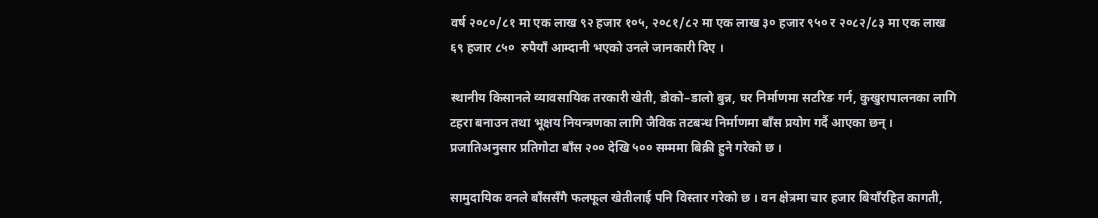वर्ष २०८०/८१ मा एक लाख ९२ हजार १०५, २०८१/८२ मा एक लाख ३० हजार ९५० र २०८२/८३ मा एक लाख ६९ हजार ८५०  रुपैयाँ आम्दानी भएको उनले जानकारी दिए ।

स्थानीय किसानले व्यावसायिक तरकारी खेती, डोको–डालो बुन्न, घर निर्माणमा सटरिङ गर्न, कुखुरापालनका लागि टहरा बनाउन तथा भूक्षय नियन्त्रणका लागि जैविक तटबन्ध निर्माणमा बाँस प्रयोग गर्दै आएका छन् । प्रजातिअनुसार प्रतिगोटा बाँस २०० देखि ५०० सम्ममा बिक्री हुने गरेको छ ।

सामुदायिक वनले बाँससँगै फलफूल खेतीलाई पनि विस्तार गरेको छ । वन क्षेत्रमा चार हजार बियाँरहित कागती,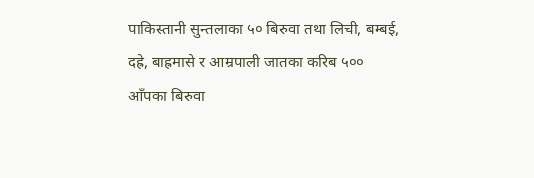पाकिस्तानी सुन्तलाका ५० बिरुवा तथा लिची, बम्बई, दह्रे, बाह्रमासे र आम्रपाली जातका करिब ५०० आँपका बिरुवा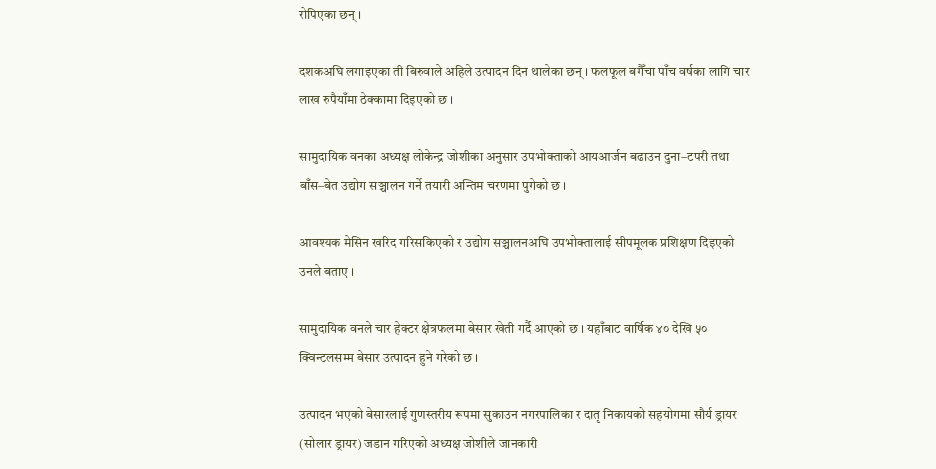रोपिएका छन् ।

दशकअघि लगाइएका ती बिरुवाले अहिले उत्पादन दिन थालेका छन् । फलफूल बगैँचा पाँच वर्षका लागि चार लाख रुपैयाँमा ठेक्कामा दिइएको छ ।

सामुदायिक वनका अध्यक्ष लोकेन्द्र जोशीका अनुसार उपभोक्ताको आयआर्जन बढाउन दुना–टपरी तथा बाँस–बेत उद्योग सञ्चालन गर्ने तयारी अन्तिम चरणमा पुगेको छ ।

आवश्यक मेसिन खरिद गरिसकिएको र उद्योग सञ्चालनअघि उपभोक्तालाई सीपमूलक प्रशिक्षण दिइएको उनले बताए ।

सामुदायिक वनले चार हेक्टर क्षेत्रफलमा बेसार खेती गर्दै आएको छ । यहाँबाट वार्षिक ४० देखि ५० क्विन्टलसम्म बेसार उत्पादन हुने गरेको छ ।

उत्पादन भएको बेसारलाई गुणस्तरीय रूपमा सुकाउन नगरपालिका र दातृ निकायको सहयोगमा सौर्य ड्रायर (सोलार ड्रायर) जडान गरिएको अध्यक्ष जोशीले जानकारी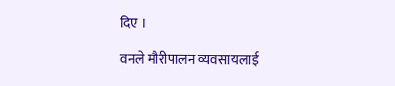दिए ।

वनले मौरीपालन व्यवसायलाई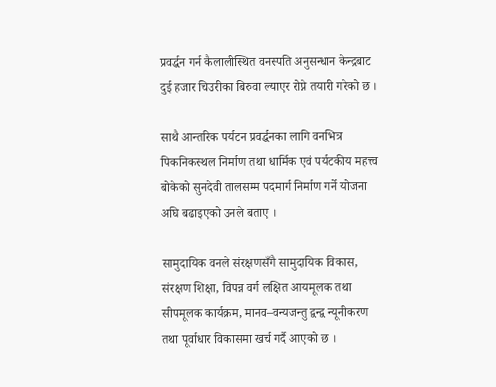प्रवर्द्धन गर्न कैलालीस्थित वनस्पति अनुसन्धान केन्द्रबाट दुई हजार चिउरीका बिरुवा ल्याएर रोप्ने तयारी गरेको छ ।

साथै आन्तरिक पर्यटन प्रवर्द्धनका लागि वनभित्र पिकनिकस्थल निर्माण तथा धार्मिक एवं पर्यटकीय महत्त्व बोकेको सुनदेवी तालसम्म पदमार्ग निर्माण गर्ने योजना अघि बढाइएको उनले बताए ।

सामुदायिक वनले संरक्षणसँगै सामुदायिक विकास, संरक्षण शिक्षा, विपन्न वर्ग लक्षित आयमूलक तथा सीपमूलक कार्यक्रम, मानव–वन्यजन्तु द्वन्द्व न्यूनीकरण तथा पूर्वाधार विकासमा खर्च गर्दै आएको छ ।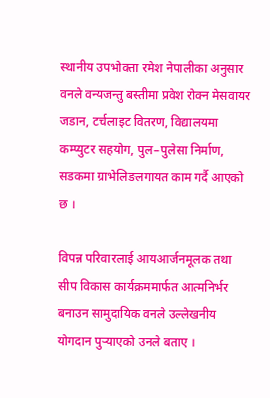स्थानीय उपभोक्ता रमेश नेपालीका अनुसार वनले वन्यजन्तु बस्तीमा प्रवेश रोक्न मेसवायर जडान, टर्चलाइट वितरण, विद्यालयमा कम्प्युटर सहयोग, पुल–पुलेसा निर्माण, सडकमा ग्राभेलिङलगायत काम गर्दै आएको छ ।

विपन्न परिवारलाई आयआर्जनमूलक तथा सीप विकास कार्यक्रममार्फत आत्मनिर्भर बनाउन सामुदायिक वनले उल्लेखनीय योगदान पुर्‍याएको उनले बताए ।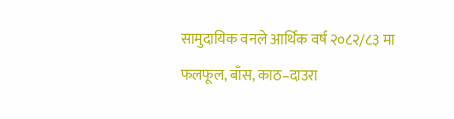सामुदायिक वनले आर्थिक वर्ष २०८२/८३ मा फलफूल, बाँस, काठ–दाउरा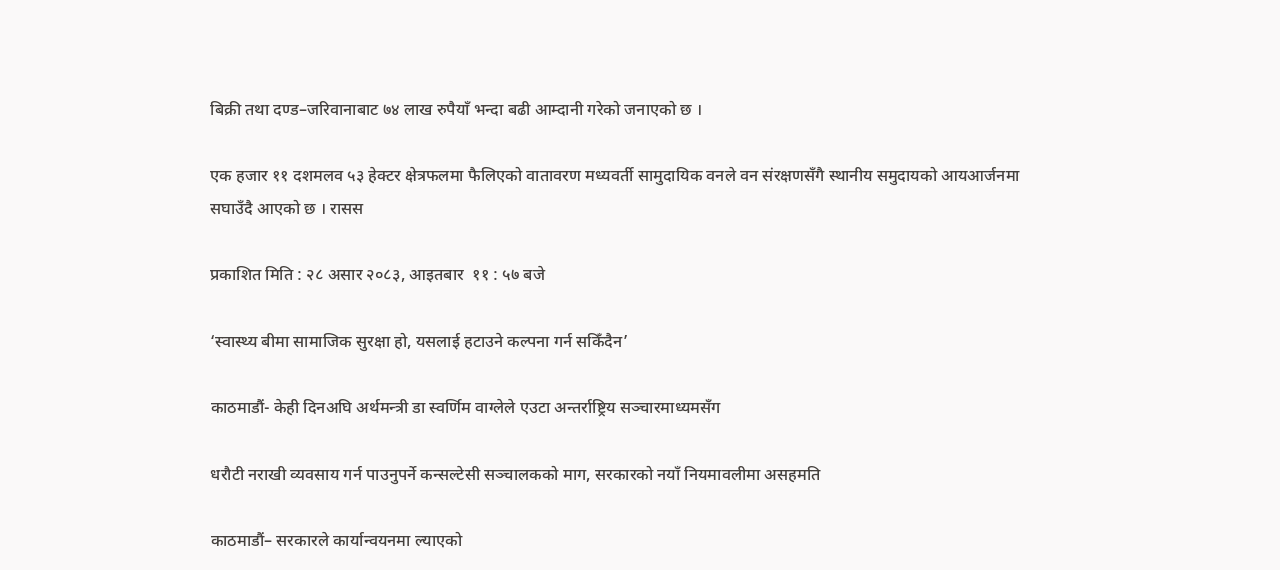बिक्री तथा दण्ड–जरिवानाबाट ७४ लाख रुपैयाँ भन्दा बढी आम्दानी गरेको जनाएको छ ।

एक हजार ११ दशमलव ५३ हेक्टर क्षेत्रफलमा फैलिएको वातावरण मध्यवर्ती सामुदायिक वनले वन संरक्षणसँगै स्थानीय समुदायको आयआर्जनमा सघाउँदै आएको छ । रासस

प्रकाशित मिति : २८ असार २०८३, आइतबार  ११ : ५७ बजे

‘स्वास्थ्य बीमा सामाजिक सुरक्षा हो, यसलाई हटाउने कल्पना गर्न सकिँदैन’

काठमाडौं- केही दिनअघि अर्थमन्त्री डा स्वर्णिम वाग्लेले एउटा अन्तर्राष्ट्रिय सञ्चारमाध्यमसँग

धरौटी नराखी व्यवसाय गर्न पाउनुपर्ने कन्सल्टेसी सञ्चालकको माग, सरकारको नयाँ नियमावलीमा असहमति

काठमाडौं– सरकारले कार्यान्वयनमा ल्याएको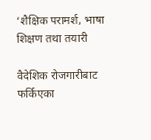‘शैक्षिक परामर्श, भाषा शिक्षण तथा तयारी

वैदेशिक रोजगारीबाट फर्किएका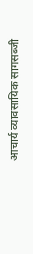आचार्य व्यावसायिक सागसब्जी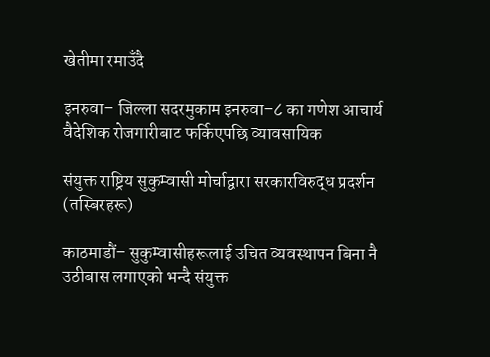खेतीमा रमाउँदै

इनरुवा– जिल्ला सदरमुकाम इनरुवा–८ का गणेश आचार्य वैदेशिक रोजगारीबाट फर्किएपछि व्यावसायिक

संयुक्त राष्ट्रिय सुकुम्वासी मोर्चाद्वारा सरकारविरुद्ध प्रदर्शन (तस्बिरहरू)

काठमाडौं– सुकुम्वासीहरूलाई उचित व्यवस्थापन बिना नै उठीबास लगाएको भन्दै संयुक्त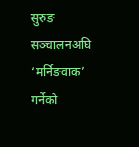सुरुङ सञ्चालनअघि ‘मर्निङवाक’ गर्नेको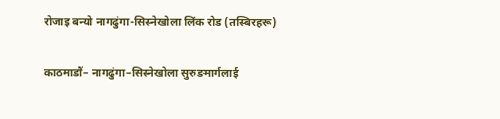रोजाइ बन्यो नागढुंगा-सिस्नेखोला लिंक रोड (तस्बिरहरू)

काठमाडौं– नागढुंगा–सिस्नेखोला सुरुङमार्गलाई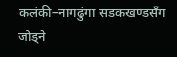कलंकी–नागढुंगा सडकखण्डसँग जोड्ने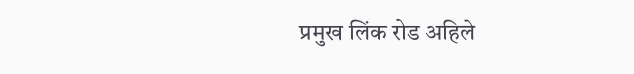प्रमुख लिंक रोड अहिले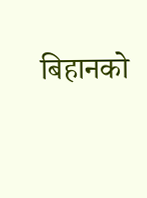बिहानको